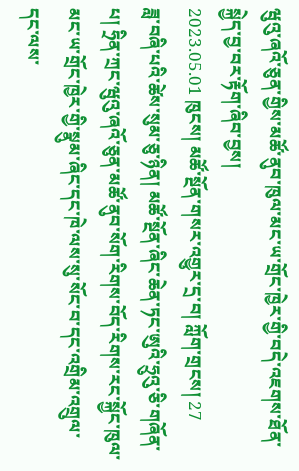ཝུའུ་ཞའོ་ཅུན་གྱིས་མཚོ་ནུབ་ཁུལ་མང་ཡ་གྲོང་ཁྱེར་གྱི་བདེ་འཇགས་ཐོན་སྐྱེད་བྱ་བར་རྟོག་ཞིབ་བྱས།
2023.05.01 ཁུངས། མཚོ་སྔོན་གསར་འགྱུར་དྲ་བ། ཀློག་གྲངས། 27
ཟླ་བཞི་པའི་ཚེས་སུམ་ཅུ་ཉིན། མཚོ་སྔོན་ཞིང་ཆེན་ཏང་ཨུའི་ཧྲུའུ་ཅི་གཞོན་པ། ཧྲིན་ཀྲང་ཝུའུ་ཞའོ་ཅུན་མཚོ་ནུབ་སོག་རིགས་བོད་རིགས་རང་སྐྱོང་ཁུལ་མང་ཡ་གྲོང་ཁྱེར་གྱི་སྣུམ་ཞིང་དང་ཁེ་ལས་སུ་སོང་བ་དང་འགྲིམ་འགྲུལ་དང་ལས་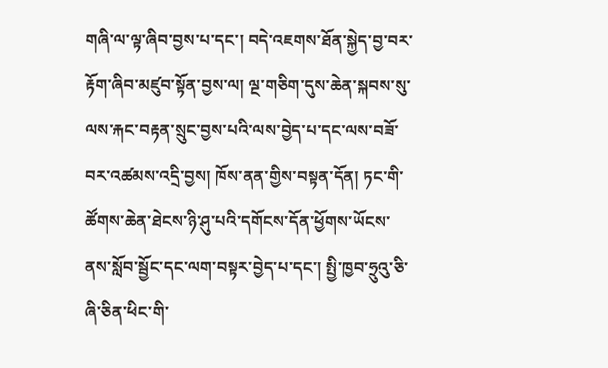གཞི་ལ་ལྟ་ཞིབ་བྱས་པ་དང་། བདེ་འཇགས་ཐོན་སྐྱེད་བྱ་བར་རྟོག་ཞིབ་མཛུབ་སྟོན་བྱས་ལ། ལྔ་གཅིག་དུས་ཆེན་སྐབས་སུ་ལས་རྐང་བརྟན་སྲུང་བྱས་པའི་ལས་བྱེད་པ་དང་ལས་བཟོ་བར་འཚམས་འདྲི་བྱས། ཁོས་ནན་གྱིས་བསྟན་དོན། ཏང་གི་ཚོགས་ཆེན་ཐེངས་ཉི་ཤུ་པའི་དགོངས་དོན་ཕྱོགས་ཡོངས་ནས་སློབ་སྦྱོང་དང་ལག་བསྟར་བྱེད་པ་དང་། སྤྱི་ཁྱབ་ཧྲུའུ་ཅི་ཞི་ཅིན་ཕིང་གི་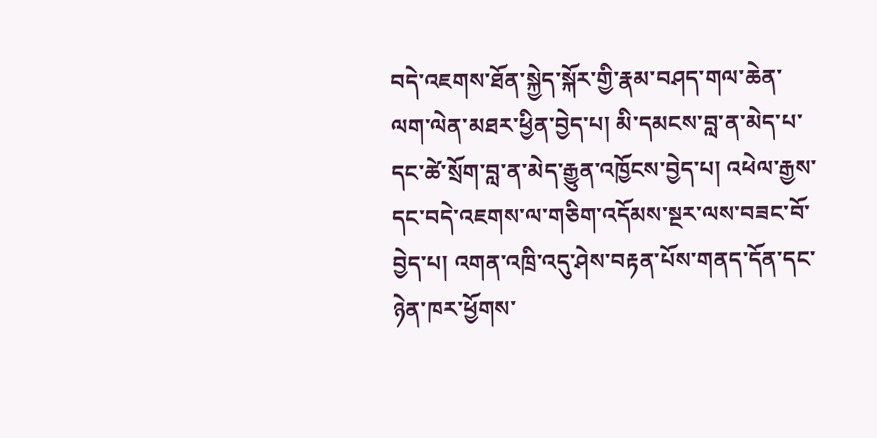བདེ་འཇགས་ཐོན་སྐྱེད་སྐོར་གྱི་རྣམ་བཤད་གལ་ཆེན་ལག་ལེན་མཐར་ཕྱིན་བྱེད་པ། མི་དམངས་བླ་ན་མེད་པ་དང་ཚེ་སྲོག་བླ་ན་མེད་རྒྱུན་འཁྱོངས་བྱེད་པ། འཕེལ་རྒྱས་དང་བདེ་འཇགས་ལ་གཅིག་འདོམས་སྔར་ལས་བཟང་བོ་བྱེད་པ། འགན་འཁྲི་འདུ་ཤེས་བརྟན་པོས་གནད་དོན་དང་ཉེན་ཁར་ཕྱོགས་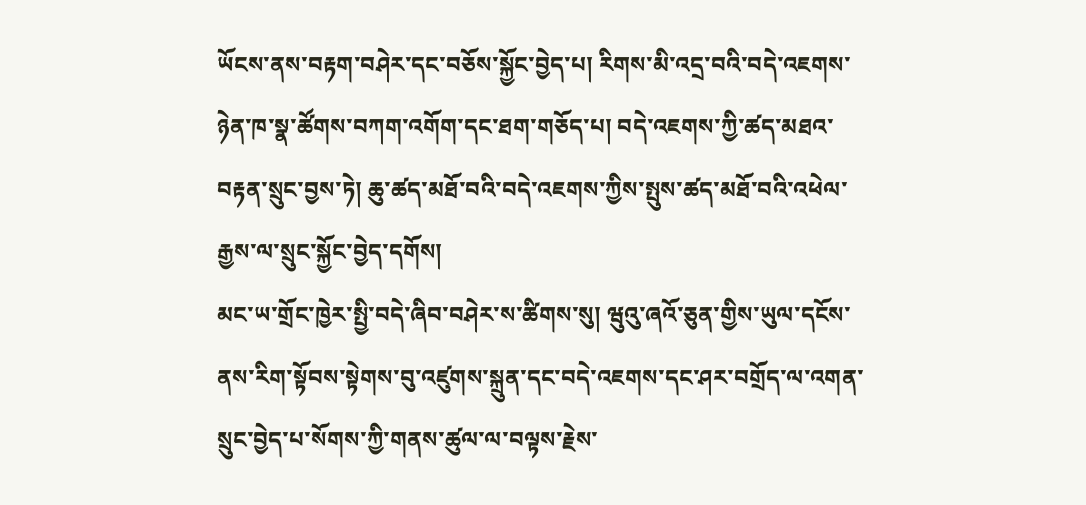ཡོངས་ནས་བརྟག་བཤེར་དང་བཅོས་སྐྱོང་བྱེད་པ། རིགས་མི་འདྲ་བའི་བདེ་འཇགས་ཉེན་ཁ་སྣ་ཚོགས་བཀག་འགོག་དང་ཐག་གཅོད་པ། བདེ་འཇགས་ཀྱི་ཚད་མཐའ་བརྟན་སྲུང་བྱས་ཏེ། ཆུ་ཚད་མཐོ་བའི་བདེ་འཇགས་ཀྱིས་སྤུས་ཚད་མཐོ་བའི་འཕེལ་རྒྱས་ལ་སྲུང་སྐྱོང་བྱེད་དགོས།
མང་ཡ་གྲོང་ཁྱེར་སྤྱི་བདེ་ཞིབ་བཤེར་ས་ཚིགས་སུ། ཝུའུ་ཞའོ་ཅུན་གྱིས་ཡུལ་དངོས་ནས་རིག་སྟོབས་སྟེགས་བུ་འཛུགས་སྐྲུན་དང་བདེ་འཇགས་དང་ཤར་བགྲོད་ལ་འགན་སྲུང་བྱེད་པ་སོགས་ཀྱི་གནས་ཚུལ་ལ་བལྟས་རྗེས་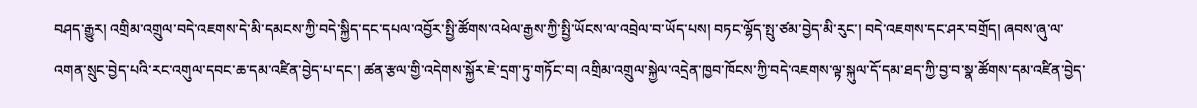བཤད་རྒྱུར། འགྲིམ་འགྲུལ་བདེ་འཇགས་དེ་མི་དམངས་ཀྱི་བདེ་སྐྱིད་དང་དཔལ་འབྱོར་སྤྱི་ཚོགས་འཕེལ་རྒྱས་ཀྱི་སྤྱི་ཡོངས་ལ་འབྲེལ་བ་ཡོད་པས། བཏང་ལྷོད་སྤུ་ཙམ་བྱེད་མི་རུང་། བདེ་འཇགས་དང་ཤར་བགྲོད། ཞབས་ཞུ་ལ་འགན་སྲུང་བྱེད་པའི་རང་འགུལ་དབང་ཆ་དམ་འཛིན་བྱེད་པ་དང་། ཚན་རྩལ་གྱི་འདེགས་སྐྱོར་ཇེ་དྲག་ཏུ་གཏོང་བ། འགྲིམ་འགྲུལ་སྐྱེལ་འདྲེན་ཁྱབ་ཁོངས་ཀྱི་བདེ་འཇགས་ལྟ་སྐུལ་དོ་དམ་ཐད་ཀྱི་བྱ་བ་སྣ་ཚོགས་དམ་འཛིན་བྱེད་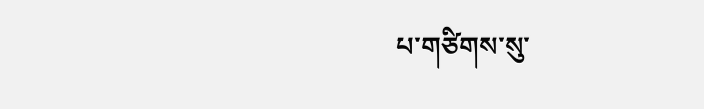པ་གཙིགས་སུ་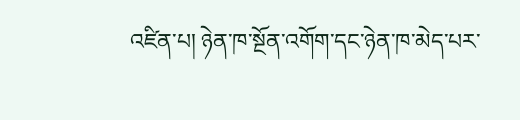འཛིན་པ། ཉེན་ཁ་སྔོན་འགོག་དང་ཉེན་ཁ་མེད་པར་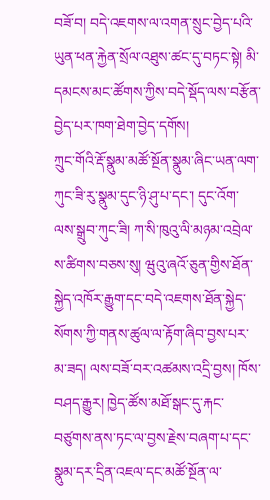བཟོ་བ། བདེ་འཇགས་ལ་འགན་སྲུང་བྱེད་པའི་ཡུན་ཕན་རྐྱེན་སྲོལ་འཐུས་ཚང་དུ་བཏང་སྟེ། མི་དམངས་མང་ཚོགས་ཀྱིས་བདེ་སྡོད་ལས་བརྩོན་བྱེད་པར་ཁག་ཐེག་བྱེད་དགོས།
ཀྲུང་གོའི་རྡོ་སྣུམ་མཚོ་སྔོན་སྣུམ་ཞིང་ཡན་ལག་ཀུང་ཟི་རུ་སྣུམ་དུང་ཉི་ཤུ་པ་དང་། དུང་འོག་ལས་སྒྲུབ་ཀུང་ཟི། ཀ་སི་ཁུའུ་ལི་མཉམ་འབྲེལ་ས་ཚིགས་བཅས་སུ། ཝུའུ་ཞའོ་ཅུན་གྱིས་ཐོན་སྐྱེད་འཁོར་རྒྱུག་དང་བདེ་འཇགས་ཐོན་སྐྱེད་སོགས་ཀྱི་གནས་ཚུལ་ལ་རྟོག་ཞིབ་བྱས་པར་མ་ཟད། ལས་བཟོ་བར་འཚམས་འདྲི་བྱས། ཁོས་བཤད་རྒྱུར། ཁྱེད་ཚོས་མཐོ་སྒང་དུ་རྐང་བཙུགས་ནས་ཏང་ལ་བྱས་རྗེས་བཞག་པ་དང་སྣུམ་དར་དྲིན་འཇལ་དང་མཚོ་སྔོན་ལ་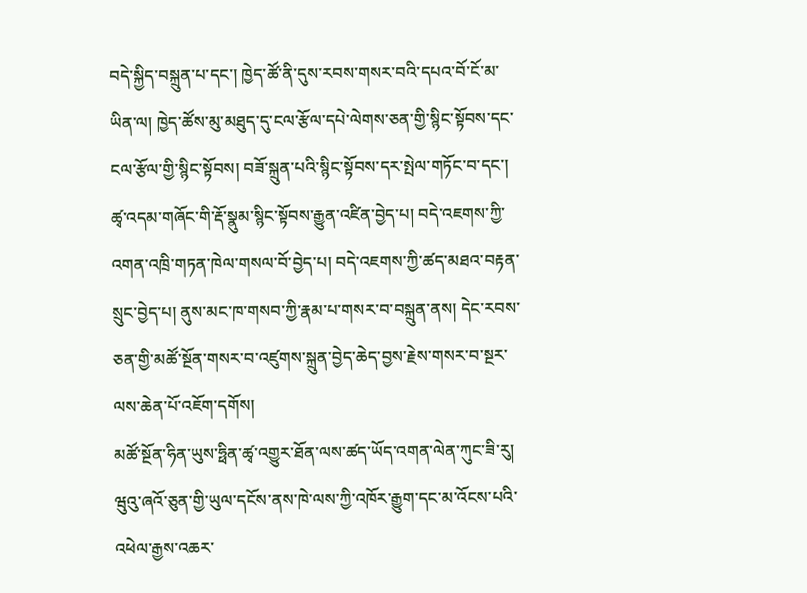བདེ་སྐྱིད་བསྐྲུན་པ་དང་། ཁྱེད་ཚོ་ནི་དུས་རབས་གསར་བའི་དཔའ་བོ་ངོ་མ་ཡིན་ལ། ཁྱེད་ཚོས་མུ་མཐུད་དུ་ངལ་རྩོལ་དཔེ་ལེགས་ཅན་གྱི་སྙིང་སྟོབས་དང་ངལ་རྩོལ་གྱི་སྙིང་སྟོབས། བཟོ་སྐྲུན་པའི་སྙིང་སྟོབས་དར་སྤེལ་གཏོང་བ་དང་། ཚྭ་འདམ་གཞོང་གི་རྡོ་སྣུམ་སྙིང་སྟོབས་རྒྱུན་འཛིན་བྱེད་པ། བདེ་འཇགས་ཀྱི་འགན་འཁྲི་གཏན་ཁེལ་གསལ་བོ་བྱེད་པ། བདེ་འཇགས་ཀྱི་ཚད་མཐའ་བརྟན་སྲུང་བྱེད་པ། ནུས་མང་ཁ་གསབ་ཀྱི་རྣམ་པ་གསར་བ་བསྐྲུན་ནས། དེང་རབས་ཅན་གྱི་མཚོ་སྔོན་གསར་བ་འཛུགས་སྐྲུན་བྱེད་ཆེད་བྱས་རྗེས་གསར་བ་སྔར་ལས་ཆེན་པོ་འཇོག་དགོས།
མཚོ་སྔོན་ཧིན་ཡུས་ཧྥིན་ཚྭ་འགྱུར་ཐོན་ལས་ཚད་ཡོད་འགན་ལེན་ཀུང་ཟི་རུ། ཝུའུ་ཞའོ་ཅུན་གྱི་ཡུལ་དངོས་ནས་ཁེ་ལས་ཀྱི་འཁོར་རྒྱུག་དང་མ་འོངས་པའི་འཕེལ་རྒྱས་འཆར་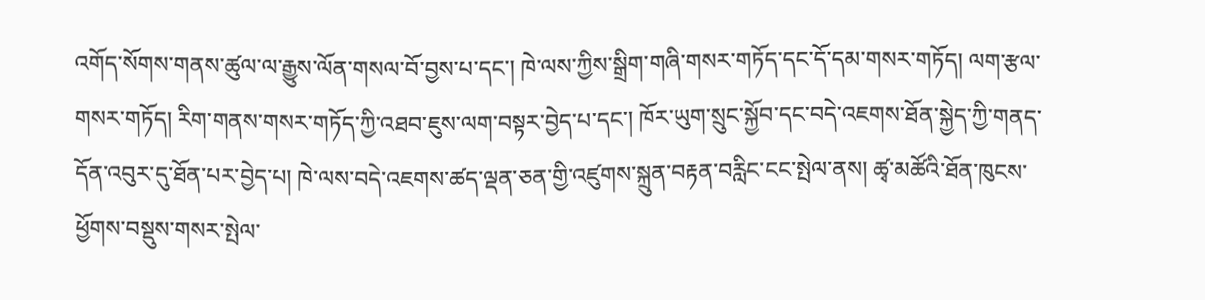འགོད་སོགས་གནས་ཚུལ་ལ་རྒྱུས་ལོན་གསལ་བོ་བྱས་པ་དང་། ཁེ་ལས་ཀྱིས་སྒྲིག་གཞི་གསར་གཏོད་དང་དོ་དམ་གསར་གཏོད། ལག་རྩལ་གསར་གཏོད། རིག་གནས་གསར་གཏོད་ཀྱི་འཐབ་ཇུས་ལག་བསྟར་བྱེད་པ་དང་། ཁོར་ཡུག་སྲུང་སྐྱོབ་དང་བདེ་འཇགས་ཐོན་སྐྱེད་ཀྱི་གནད་དོན་འབུར་དུ་ཐོན་པར་བྱེད་པ། ཁེ་ལས་བདེ་འཇགས་ཚད་ལྡན་ཅན་གྱི་འཛུགས་སྐྲུན་བརྟན་བརླིང་ངང་སྤེལ་ནས། ཚྭ་མཚོའི་ཐོན་ཁུངས་ཕྱོགས་བསྡུས་གསར་སྤེལ་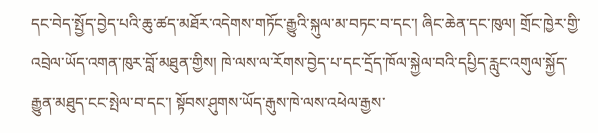དང་བེད་སྤྱོད་བྱེད་པའི་ཆུ་ཚད་མཐོར་འདེགས་གཏོང་རྒྱུའི་སྐུལ་མ་བཏང་བ་དང་། ཞིང་ཆེན་དང་ཁུལ། གྲོང་ཁྱེར་གྱི་འབྲེལ་ཡོད་འགན་ཁུར་བློ་མཐུན་གྱིས། ཁེ་ལས་ལ་རོགས་བྱེད་པ་དང་དྲོད་ཁོལ་སྐྱེལ་བའི་དཔྱིད་རླུང་འགུལ་སྐྱོད་རྒྱུན་མཐུད་ངང་སྤེལ་བ་དང་། སྟོབས་ཤུགས་ཡོད་རྒུས་ཁེ་ལས་འཕེལ་རྒྱས་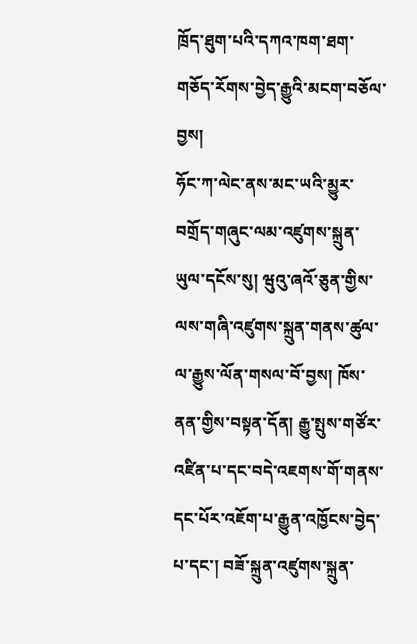ཁྲོད་ཐུག་པའི་དཀའ་ཁག་ཐག་གཅོད་རོགས་བྱེད་རྒྱུའི་མངག་བཅོལ་བྱས།
ཧོང་ཀ་ལེང་ནས་མང་ཡའི་མྱུར་བགྲོད་གཞུང་ལམ་འཛུགས་སྐྲུན་ཡུལ་དངོས་སུ། ཝུའུ་ཞའོ་ཅུན་གྱིས་ལས་གཞི་འཛུགས་སྐྲུན་གནས་ཚུལ་ལ་རྒྱུས་ལོན་གསལ་བོ་བྱས། ཁོས་ནན་གྱིས་བསྟན་དོན། རྒྱུ་སྤུས་གཙོར་འཛིན་པ་དང་བདེ་འཇགས་གོ་གནས་དང་པོར་འཇོག་པ་རྒྱུན་འཁྱོངས་བྱེད་པ་དང་། བཟོ་སྐྲུན་འཛུགས་སྐྲུན་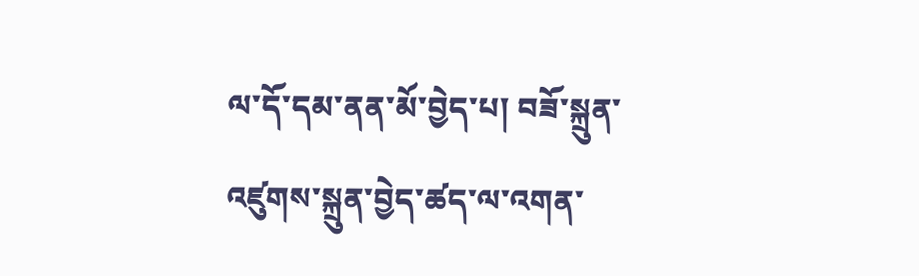ལ་དོ་དམ་ནན་མོ་བྱེད་པ། བཟོ་སྐྲུན་འཛུགས་སྐྲུན་བྱེད་ཚད་ལ་འགན་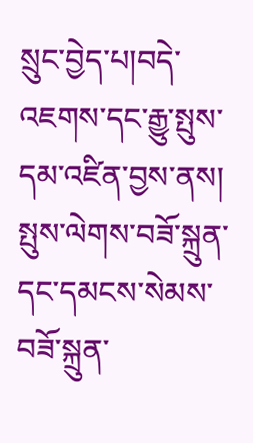སྲུང་བྱེད་པ།བདེ་འཇགས་དང་རྒྱུ་སྤུས་དམ་འཛིན་བྱས་ནས། སྤུས་ལེགས་བཟོ་སྐྲུན་དང་དམངས་སེམས་བཟོ་སྐྲུན་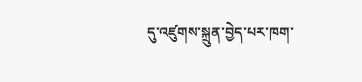དུ་འཛུགས་སྐྲུན་བྱེད་པར་ཁག་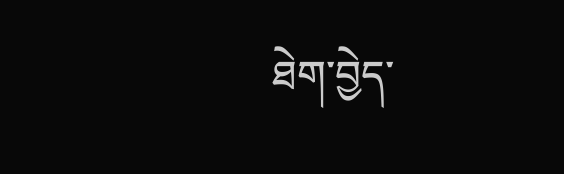ཐེག་བྱེད་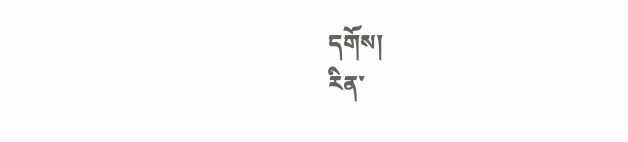དགོས།
རིན་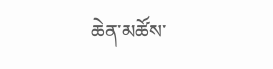ཆེན་མཚོས་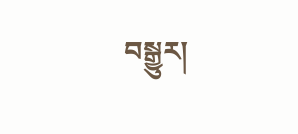བསྒྱུར།